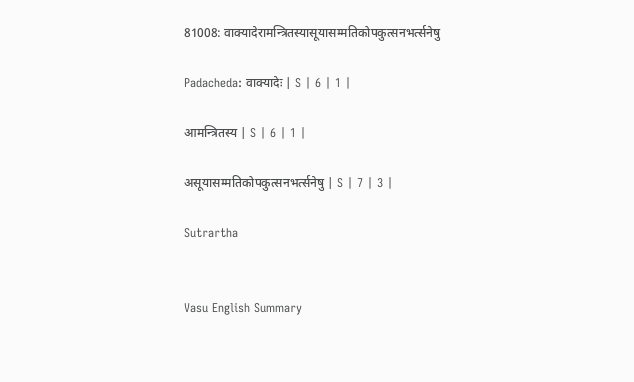81008: वाक्यादेरामन्त्रितस्यासूयासम्मतिकोपकुत्सनभर्त्सनेषु

Padacheda: वाक्यादेः | S | 6 | 1 |

आमन्त्रितस्य | S | 6 | 1 |

असूयासम्मतिकोपकुत्सनभर्त्सनेषु | S | 7 | 3 |

Sutrartha


Vasu English Summary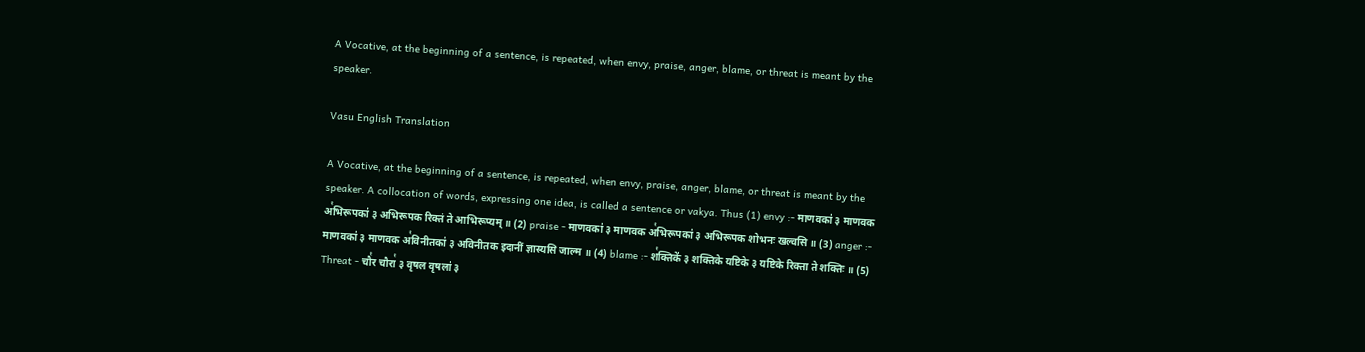A Vocative, at the beginning of a sentence, is repeated, when envy, praise, anger, blame, or threat is meant by the speaker.

Vasu English Translation

A Vocative, at the beginning of a sentence, is repeated, when envy, praise, anger, blame, or threat is meant by the speaker. A collocation of words, expressing one idea, is called a sentence or vakya. Thus (1) envy :- माणवका॑ ३ माणवक अ꣡भिरूपका॑ ३ अभिरूपक रिक्तं ते आभिरूप्यम् ॥ (2) praise - माणवका॑ ३ माणवक अ꣡भिरूपका॑ ३ अभिरूपक शोभनः खल्वसि ॥ (3) anger :- माणवका॑ ३ माणवक अ꣡विनीतका॑ ३ अविनीतक इदानीं ज्ञास्यसि जाल्म ॥ (4) blame :- श꣡क्तिके॑ ३ शक्तिके यष्टिके ३ यष्टिके रिक्ता ते शक्तिः ॥ (5) Threat - चौ꣡र चौरा꣡ ३ वृषल वृषला॑ ३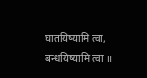घातयिष्यामि त्वा, बन्धयिष्यामि त्वा ॥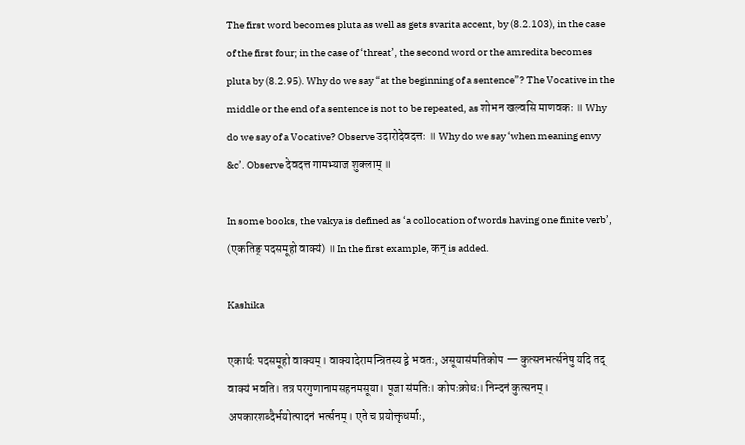The first word becomes pluta as well as gets svarita accent, by (8.2.103), in the case of the first four; in the case of ‘threat’, the second word or the amredita becomes pluta by (8.2.95). Why do we say “at the beginning of a sentence”? The Vocative in the middle or the end of a sentence is not to be repeated, as शोभन खल्वसि माणवकः ॥ Why do we say of a Vocative? Observe उदारोदेवदत्तः ॥ Why do we say ‘when meaning envy &c’. Observe देवदत्त गामभ्याज शुक्लाम् ॥

In some books, the vakya is defined as ‘a collocation of words having one finite verb’, (एकतिङ् पदसमूहो वाक्यं) ॥ In the first example, कन् is added.

Kashika

एकार्थः पदसमूहो वाक्यम्। वाक्यादेरामन्त्रितस्य द्वे भवतः, असूयासंमतिकोप — कुत्सनभर्त्सनेषु यदि तद् वाक्यं भवति। तत्र परगुणानामसहनमसूया। पूजा संमतिः। कोपःक्रोधः। निन्दनं कुत्सनम्। अपकारशब्दैर्भयोत्पादनं भर्त्सनम्। एते च प्रयोक्तृधर्माः,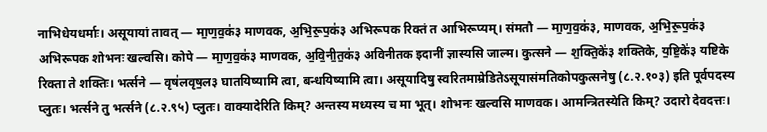नाभिधेयधर्माः। असूयायां तावत् — मा॒ण॒व॒क॑३ माणवक, अ॒भि॒रू॒प॒क॑३ अभिरूपक रिक्तं त आभिरूप्यम्। संमतौ — मा॒ण॒व॒क॑३, माणवक, अ॒भि॒रू॒प॒क॑३ अभिरूपक शोभनः खल्वसि। कोपे — मा॒ण॒व॒क॑३ माणवक, अ॒वि॒नी॒त॒क॑३ अविनीतक इदानीं ज्ञास्यसि जाल्म। कुत्सने — श॒क्ति॒के॑३ शक्तिके, य॒ष्टि॒के॑३ यष्टिके रिक्ता ते शक्तिः। भर्त्सने — वृष॑लवृष॒ल३ घातयिष्यामि त्वा, बन्धयिष्यामि त्वा। असूयादिषु स्वरितमाम्रेडितेऽसूयासंमतिकोपकुत्सनेषु (८.२.१०३) इति पूर्वपदस्य प्लुतः। भर्त्सने तु भर्त्सने (८.२.९५) प्लुतः। वाक्यादेरिति किम्? अन्तस्य मध्यस्य च मा भूत्। शोभनः खल्वसि माणवक। आमन्त्रितस्येति किम्? उदारो देवदत्तः।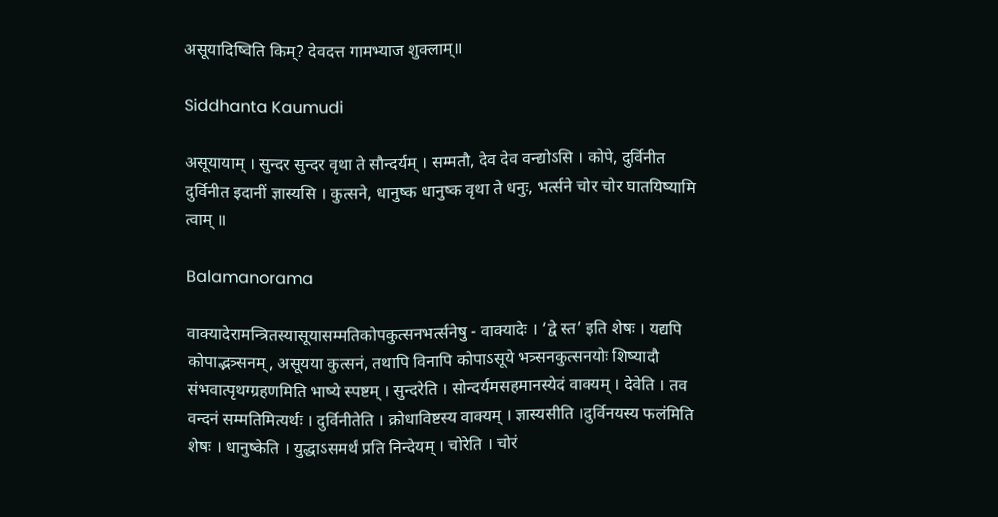असूयादिष्विति किम्? देवदत्त गामभ्याज शुक्लाम्॥

Siddhanta Kaumudi

असूयायाम् । सुन्दर सुन्दर वृथा ते सौन्दर्यम् । सम्मतौ, देव देव वन्द्योऽसि । कोपे, दुर्विनीत दुर्विनीत इदानीं ज्ञास्यसि । कुत्सने, धानुष्क धानुष्क वृथा ते धनुः, भर्त्सने चोर चोर घातयिष्यामि त्वाम् ॥

Balamanorama

वाक्यादेरामन्त्रितस्यासूयासम्मतिकोपकुत्सनभर्त्सनेषु - वाक्यादेः । ‘द्वे स्त’ इति शेषः । यद्यपि कोपाद्भत्र्सनम्, असूयया कुत्सनं, तथापि विनापि कोपाऽसूये भत्र्सनकुत्सनयोः शिष्यादौ संभवात्पृथग्ग्रहणमिति भाष्ये स्पष्टम् । सुन्दरेति । सोन्दर्यमसहमानस्येदं वाक्यम् । देवेति । तव वन्दनं सम्मतिमित्यर्थः । दुर्विनीतेति । क्रोधाविष्टस्य वाक्यम् । ज्ञास्यसीति ।दुर्विनयस्य फल॑मिति शेषः । धानुष्केति । युद्धाऽसमर्थं प्रति निन्देयम् । चोरेति । चोरं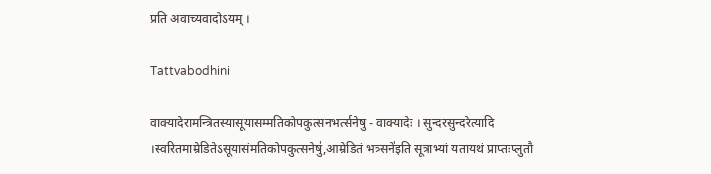प्रति अवाच्यवादोऽयम् ।

Tattvabodhini

वाक्यादेरामन्त्रितस्यासूयासम्मतिकोपकुत्सनभर्त्सनेषु - वाक्यादेः । सुन्दरसुन्दरेत्यादि ।स्वरितमाम्रेडितेऽसूयासंमतिकोपकुत्सनेषु॑,आम्रेडितं भत्र्सने॑इति सूत्राभ्यां यतायथं प्राप्तःप्लुतौ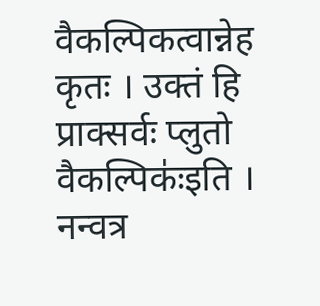वैकल्पिकत्वान्नेह कृतः । उक्तं हि प्राक्सर्वः प्लुतो वैकल्पिकः॑इति । नन्वत्र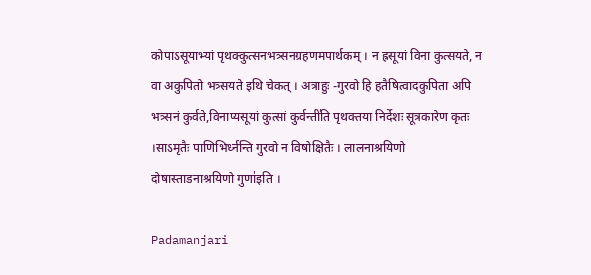कोपाऽसूयाभ्यां पृथक्कुत्सनभत्र्सनग्रहणमपार्थकम् । न ह्रसूयां विना कुत्सयते, न वा अकुपितो भत्र्सयते इथि चेकत् । अत्राहुः -गुरवो हि हतैषित्वादकुपिता अपि भत्र्सनं कुर्वते,विनाप्यसूयां कुत्सां कुर्वन्ती॑ति पृथक्तया निर्देशः सूत्रकारेण कृतः ।साऽमृतैः पाणिभिर्ध्नन्ति गुरवो न विषोक्षितैः । लालनाश्रयिणो दोषास्ताडनाश्रयिणो गुणा॑इति ।

Padamanjari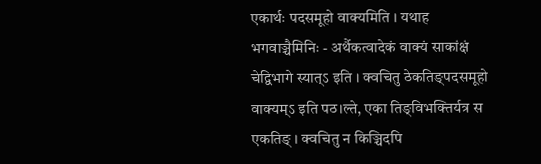एकार्थः पदसमूहो वाक्यमिति । यथाह भगवाञ्चैमिनिः - अर्थैकत्वादेकं वाक्यं साकांक्षं चेद्विभागे स्यात्ऽ इति । क्वचितु ठेकतिङ्पदसमूहो वाक्यम्ऽ इति पठ।ल्ते, एका तिङ्विभक्तिर्यत्र स एकतिङ् । क्वचितु न किञ्चिदपि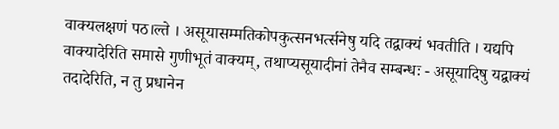वाक्यलक्षणं पठ।ल्ते । असूयासम्मतिकोपकुत्सनभर्त्सनेषु यदि तद्वाक्यं भवतीति । यद्यपि वाक्यादेरिति समासे गुणीभूतं वाक्यम्, तथाप्यसूयादीनां तेनैव सम्बन्धः - असूयादिषु यद्वाक्यं तदादेरिति, न तु प्रधानेन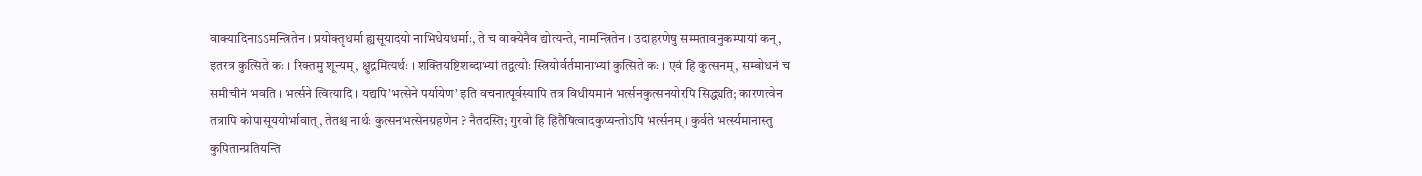वाक्यादिनाऽऽमन्त्रितेन । प्रयोक्तृधर्मा ह्यसूयादयो नाभिधेयधर्माः, ते च वाक्येनैव द्योत्यन्ते, नामन्त्रितेन । उदाहरणेषु सम्मतावनुकम्पायां कन्, इतरत्र कुत्सिते कः । रिक्तमु शून्यम्, क्षुद्रमित्यर्थः । शक्तियष्टिशब्दाभ्यां तद्वत्योः स्त्रियोर्वर्तमानाभ्यां कुत्सिते कः । एवं हि कुत्सनम्, सम्बोधनं च समीचीनं भवति । भर्त्सने त्वित्यादि । यद्यपि’भत्सेने पर्यायेण’ इति वचनात्पूर्वस्यापि तत्र विधीयमानं भर्त्सनकुत्सनयोरपि सिद्ध्यति; कारणत्वेन तत्रापि कोपासूययोर्भावात्, तेतश्च नार्थः कुत्सनभत्सेनग्रहणेन ? नैतदस्ति; गुरवो हि हितैषित्वादकुप्यन्तोऽपि भर्त्सनम् । कुर्वते भर्त्स्यमानास्तु कुपितान्प्रतियन्ति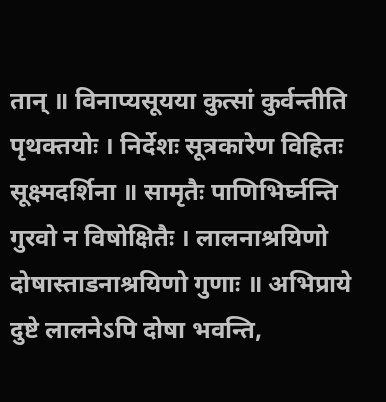तान् ॥ विनाप्यसूयया कुत्सां कुर्वन्तीति पृथक्तयोः । निर्देशः सूत्रकारेण विहितः सूक्ष्मदर्शिना ॥ सामृतैः पाणिभिर्घ्नन्ति गुरवो न विषोक्षितैः । लालनाश्रयिणो दोषास्ताडनाश्रयिणो गुणाः ॥ अभिप्राये दुष्टे लालनेऽपि दोषा भवन्ति,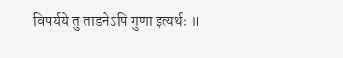विपर्यये तु ताडनेऽपि गुणा इत्यर्थः ॥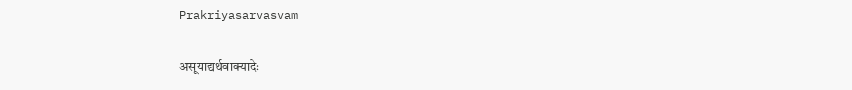Prakriyasarvasvam

असूयाद्यर्थवाक्यादेः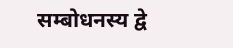सम्बोधनस्य द्वे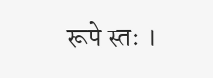रूपे स्तः ।